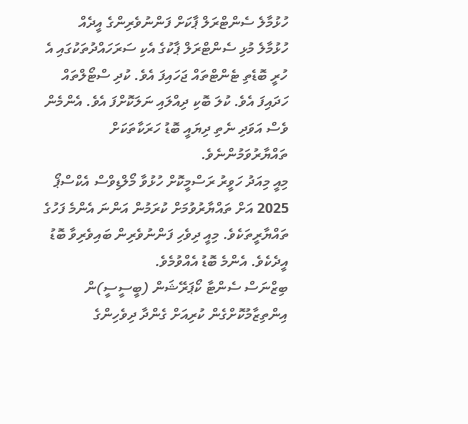ހުޅުމާލެ ސެންޓްރަލް ޕާކަށް ފަންނުވެރިންގެ އީދެއް
ހުޅުމާލެ މުޅި ސެންޓްރަލް ޕާކުގެ އެކި ސަރަހައްދުތަކުގައި އެ ހުރީ ބޮޑެތި ޓެންޓްތައް ޖަހައިފަ އެވެ. ކުދި ސްޓޯލްތައް ހަދައިފަ އެވެ. ކުލަ ބޮކި ދިއްލައި ނަލަކޮށްފަ އެވެ. އެންމެން ވެސް އަވަދި ނެތި ދިޔައީ ބޮޑު ހަރަކާތަކަށް ތައްޔާރުވަމުންނެވެ.
މިއީ މިއަދު ހަވީރު ރަސްމީކޮށް ހުޅުވާ މޯލްޑިވްސް އެކްސްޕޯ 2025 އަށް ތައްޔާރުވުމަށް ކުރަމުން އަންނަ އެންމެ ފަހުގެ ތައްޔާރީތަކެވެ. މިއީ ދިވެހި ފަންނުވެރިން ބައިވެރިވާ ބޮޑު އީދެކެވެ. އެންމެ ބޮޑު އެއްވުމެވެ.
ބިޒްނަސް ސެންޓާ ކޯޕަރޭޝަން (ބީސީސީ)ން އިންތިޒާމުކޮށްގެން ކުރިއަށް ގެންދާ ދިވެހިންގެ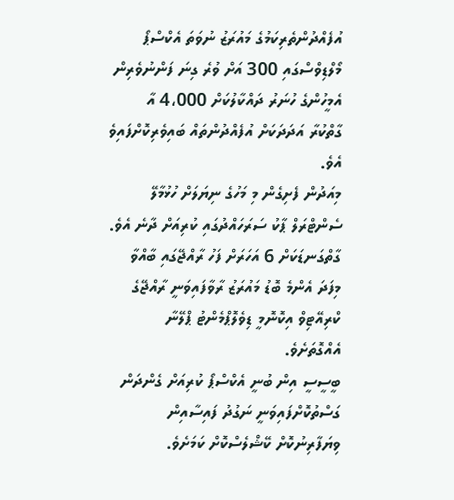އުފެއްދުންތެރިކަމުގެ މައުރަޒު ނުވަތަ އެކްސްޕޯ މޯލްޑިވްސްގައި 300 އަށް ވުރެ ގިނަ ފަންނުވެރިން އެމީހުންގެ ހުނަރު ދައްކާލުކަށް 4،000 އާ ގާތްކުރާ އަދަދަކަށް އުފެއްދުންތައް ބައިވެރިކޮށްފައިވެ އެވެ.
މިއަދުން ފެށިގެން މި މަހުގެ ނިޔަލަށް ހުޅުމާލޭ ސެންޓްރަލް ޕާކު ސަރަހައްދުގައި ކުރިއަށް ދާނެ އެވެ.
ގާތްގަނޑަކަށް 6 އަހަރަށް ފަހު ރާއްޖޭގައި ބާއްވާ މިފަދަ އެންމެ ބޮޑު މައުރަޒު ރާވާފައިވަނީ ރާއްޖޭގެ ކްރިއޭޓިވް އިކޮނޮމީ ޑިވެލޮޕްމެންޓު ޕްލޭނާ އެއްގޮތަށެވެ.
ބީސީސީ އިން ބުނީ އެކްސްޕޯ ކުރިއަށް ގެންދަން ގަސްތުކޮށްފައިވަނީ ނަގުދު ފައިސާއިން ވިޔަފާރިނުކޮށް ކޭޝްލެސްކޮށް ކަމަށެވެ.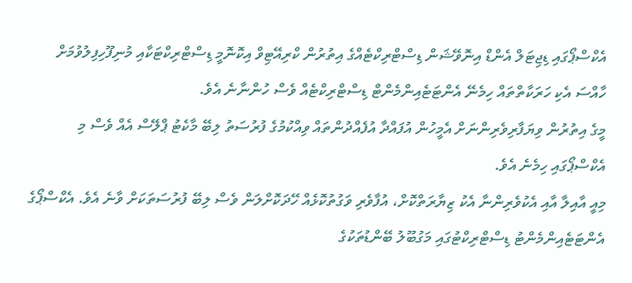އެކްސްޕޯގައި ޑިޖިޓަލް އެންޑް އިނޮވޭޝަން ޑިސްޓްރިކްޓެއްގެ އިތުރުން ކްރިއޭޓިވް އިކޮނޮމީ ޑިސްޓްރިކްޓަކާއި މުނިފޫހިފިލުވުމަށް ހާއްސަ އެކި ހަރަކާތްތައް ހިމެނޭ އެންޓަޓެއިންމެންޓް ޑިސްޓްރިކްޓެއް ވެސް ހުންނާނެ އެވެ.
މީގެ އިތުރުން ވިޔަފާރިވެރިންނަށް އެމީހުން އުފައްދާ އުފެއްދުންތައް ވިއްކުމުގެ ފުރުސަތު ލިބޭ މާކެޓު ޕްލޭސް އެއް ވެސް މި އެކްސްޕޯގައި ހިމެނެ އެވެ.
މިއީ އާއިލާ އާއި އެކުވެރިންނާ އެކު ޒިޔާރަތްކޮށް، އުފާވެރި ވަގުތުކޮޅެއް ހޭދަކޮށްލަން ވެސް ލިބޭ ފުރުސަތަކަށް ވާނެ އެވެ. އެކްސްޕޯގެ އެންޓަޓެއިންމެންޓު ޑިސްޓްރިކްޓުގައި މަގުބޫލު ބޭންޑުތަކުގެ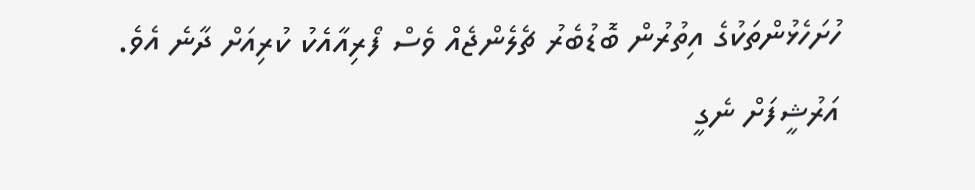ހުށަހެޅުންތަކުގެ އިތުރުން ބޮޑުބެރު ޗެލެންޖެއް ވެސް ފޯރިއާއެކު ކުރިއަށް ދާނެ އެވެ.
އަރުޝީފަށް ނެގީ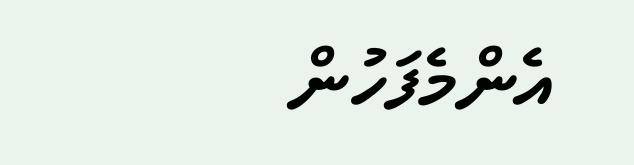އެންމެފަހުން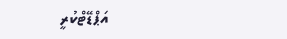އަޕްޑޭޓްކުރީ